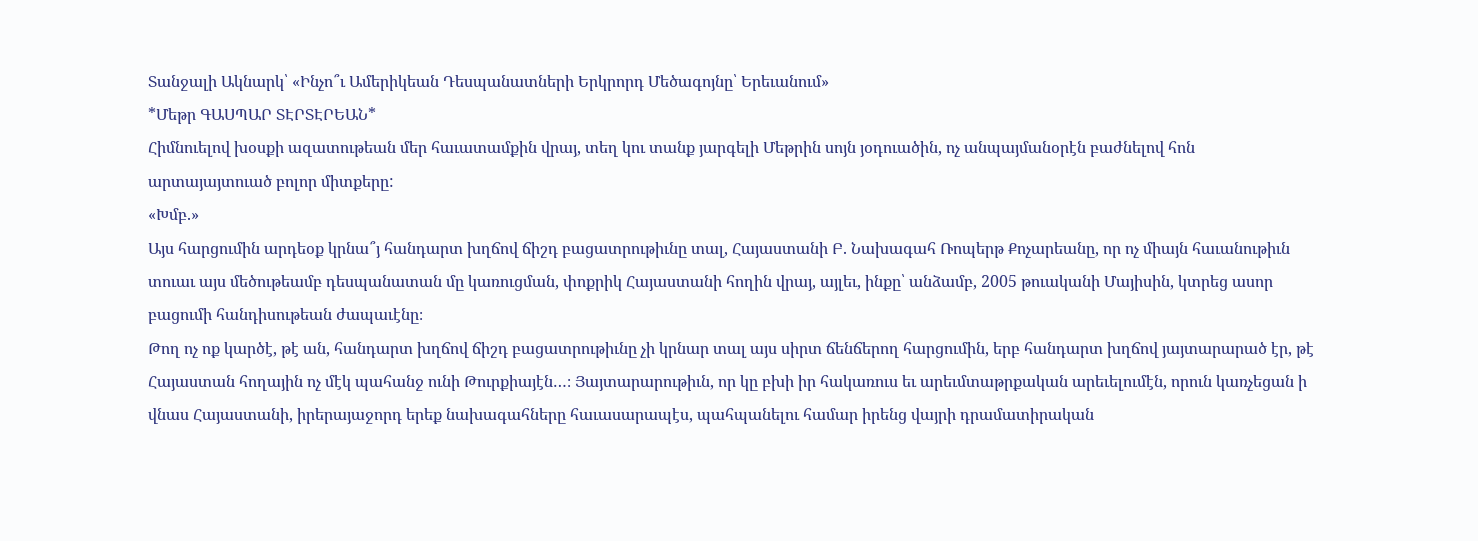Տանջալի Ակնարկ՝ «Ինչո՞ւ Ամերիկեան Դեսպանատների Երկրորդ Մեծագոյնը՝ Երեւանում»
*Մեթր ԳԱՍՊԱՐ ՏԷՐՏԷՐԵԱՆ*
Հիմնուելով խօսքի ազատութեան մեր հաւատամքին վրայ, տեղ կու տանք յարգելի Մեթրին սոյն յօդուածին, ոչ անպայմանօրէն բաժնելով հոն արտայայտուած բոլոր միտքերը:
«Խմբ.»
Այս հարցումին արդեօք կրնա՞յ հանդարտ խղճով ճիշդ բացատրութիւնը տալ, Հայաստանի Բ. Նախագահ Ռոպերթ Քոչարեանը, որ ոչ միայն հաւանութիւն տուաւ այս մեծութեամբ դեսպանատան մը կառուցման, փոքրիկ Հայաստանի հողին վրայ, այլեւ, ինքը՝ անձամբ, 2005 թուականի Մայիսին, կտրեց ասոր բացումի հանդիսութեան ժապաւէնը։
Թող ոչ ոք կարծէ, թէ ան, հանդարտ խղճով ճիշդ բացատրութիւնը չի կրնար տալ այս սիրտ ճենճերող հարցումին, երբ հանդարտ խղճով յայտարարած էր, թէ Հայաստան հողային ոչ մէկ պահանջ ունի Թուրքիայէն…։ Յայտարարութիւն, որ կը բխի իր հակառուս եւ արեւմտաթրքական արեւելումէն, որուն կառչեցան ի վնաս Հայաստանի, իրերայաջորդ երեք նախագահները հաւասարապէս, պահպանելու համար իրենց վայրի դրամատիրական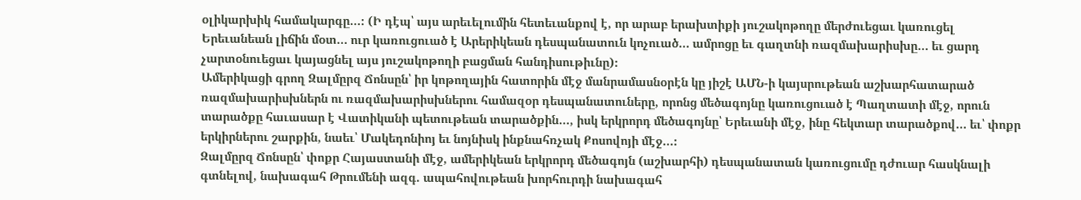օլիկարխիկ համակարգը…։ (Ի դէպ՝ այս արեւելումին հետեւանքով է, որ արաբ երախտիքի յուշակոթողը մերժուեցաւ կառուցել Երեւանեան լիճին մօտ… ուր կառուցուած է Արերիկեան դեսպանատուն կոչուած… ամրոցը եւ գաղտնի ռազմախարիսխը… եւ ցարդ չարտօնուեցաւ կայացնել այս յուշակոթողի բացման հանդիսութիւնը)։
Ամերիկացի գրող Զալմըրզ Ճոնսըն՝ իր կոթողային հատորին մէջ մանրամասնօրէն կը յիշէ ԱՄՆ-ի կայսրութեան աշխարհատարած ռազմախարիսխներն ու ռազմախարիսխներու համազօր դեսպանատուները, որոնց մեծագոյնը կառուցուած է Պաղտատի մէջ, որուն տարածքը հաւասար է Վատիկանի պետութեան տարածքին…, իսկ երկրորդ մեծագոյնը՝ Երեւանի մէջ, ինը հեկտար տարածքով… եւ՝ փոքր երկիրներու շարքին, նաեւ՝ Մակեդոնիոյ եւ նոյնիսկ ինքնահռչակ Քոսովոյի մէջ…։
Զալմըրզ Ճոնսըն՝ փոքր Հայաստանի մէջ, ամերիկեան երկրորդ մեծագոյն (աշխարհի) դեսպանատան կառուցումը դժուար հասկնալի գտնելով, նախագահ Թրումենի ազգ. ապահովութեան խորհուրդի նախագահ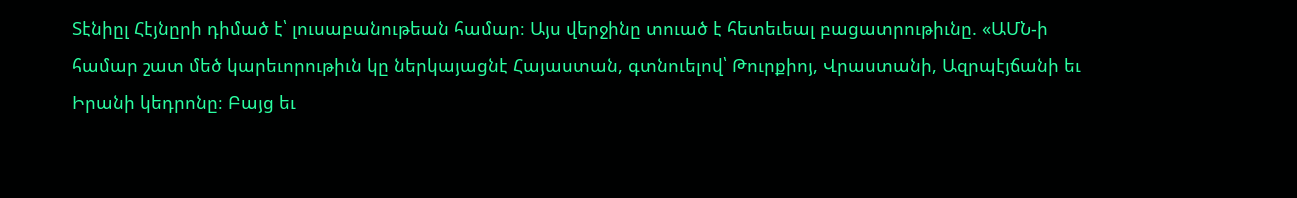Տէնիըլ Հէյնըրի դիմած է՝ լուսաբանութեան համար։ Այս վերջինը տուած է հետեւեալ բացատրութիւնը. «ԱՄՆ-ի համար շատ մեծ կարեւորութիւն կը ներկայացնէ Հայաստան, գտնուելով՝ Թուրքիոյ, Վրաստանի, Ազրպէյճանի եւ Իրանի կեդրոնը։ Բայց եւ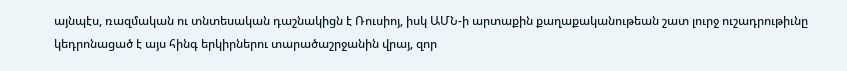այնպէս, ռազմական ու տնտեսական դաշնակիցն է Ռուսիոյ, իսկ ԱՄՆ-ի արտաքին քաղաքականութեան շատ լուրջ ուշադրութիւնը կեդրոնացած է այս հինգ երկիրներու տարածաշրջանին վրայ, զոր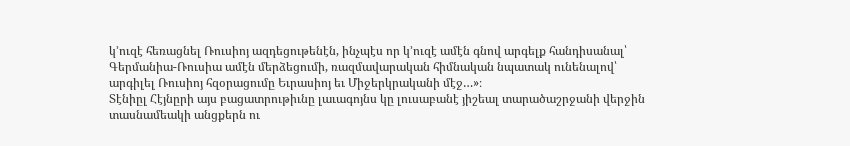կ’ուզէ հեռացնել Ռուսիոյ ազդեցութենէն, ինչպէս որ կ’ուզէ ամէն գնով արգելք հանդիսանալ՝ Գերմանիա-Ռուսիա ամէն մերձեցումի, ռազմավարական հիմնական նպատակ ունենալով՝ արգիլել Ռուսիոյ հզօրացումը Եւրասիոյ եւ Միջերկրականի մէջ…»։
Տէնիըլ Հէյնըրի այս բացատրութիւնը լաւագոյնս կը լուսաբանէ յիշեալ տարածաշրջանի վերջին տասնամեակի անցքերն ու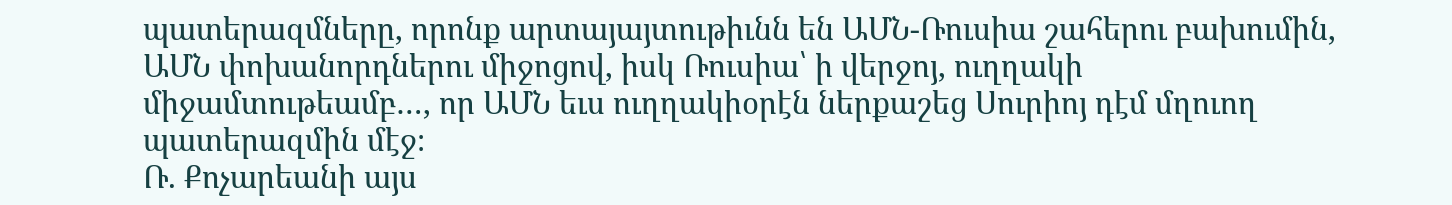պատերազմները, որոնք արտայայտութիւնն են ԱՄՆ-Ռուսիա շահերու բախումին, ԱՄՆ փոխանորդներու միջոցով, իսկ Ռուսիա՝ ի վերջոյ, ուղղակի միջամտութեամբ…, որ ԱՄՆ եւս ուղղակիօրէն ներքաշեց Սուրիոյ դէմ մղուող պատերազմին մէջ։
Ռ. Քոչարեանի այս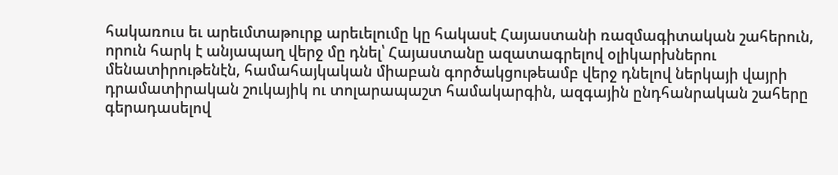հակառուս եւ արեւմտաթուրք արեւելումը կը հակասէ Հայաստանի ռազմագիտական շահերուն, որուն հարկ է անյապաղ վերջ մը դնել՝ Հայաստանը ազատագրելով օլիկարխներու մենատիրութենէն, համահայկական միաբան գործակցութեամբ վերջ դնելով ներկայի վայրի դրամատիրական շուկայիկ ու տոլարապաշտ համակարգին, ազգային ընդհանրական շահերը գերադասելով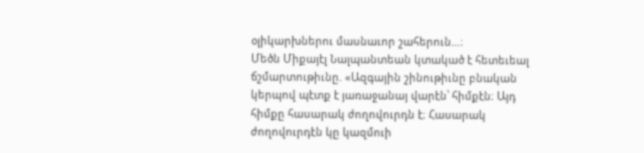օլիկարխներու մասնաւոր շահերուն…։
Մեծն Միքայէլ Նալպանտեան կտակած է հետեւեալ ճշմարտութիւնը. «Ազգային շինութիւնը բնական կերպով պէտք է յառաջանայ վարէն՝ հիմքէն։ Այդ հիմքը հասարակ ժողովուրդն է։ Հասարակ ժողովուրդէն կը կազմուի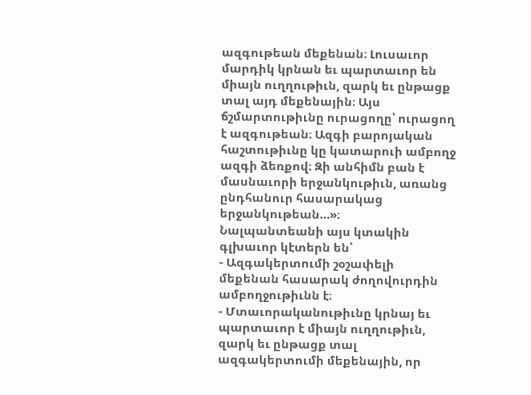ազգութեան մեքենան։ Լուսաւոր մարդիկ կրնան եւ պարտաւոր են միայն ուղղութիւն, զարկ եւ ընթացք տալ այդ մեքենային։ Այս ճշմարտութիւնը ուրացողը՝ ուրացող է ազգութեան։ Ազգի բարոյական հաշտութիւնը կը կատարուի ամբողջ ազգի ձեռքով։ Զի անհիմն բան է մասնաւորի երջանկութիւն, առանց ընդհանուր հասարակաց երջանկութեան…»։
Նալպանտեանի այս կտակին գլխաւոր կէտերն են՝
- Ազգակերտումի շօշափելի մեքենան հասարակ ժողովուրդին ամբողջութիւնն է։
- Մտաւորականութիւնը կրնայ եւ պարտաւոր է միայն ուղղութիւն, զարկ եւ ընթացք տալ ազգակերտումի մեքենային, որ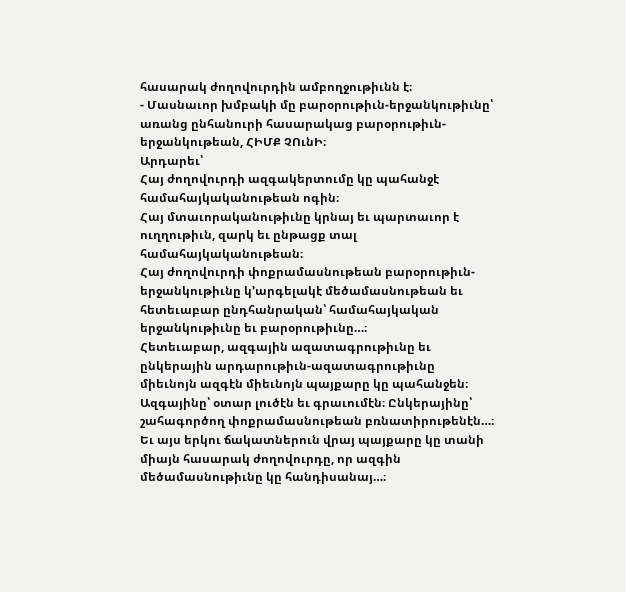հասարակ ժողովուրդին ամբողջութիւնն է։
- Մասնաւոր խմբակի մը բարօրութիւն-երջանկութիւնը՝ առանց ընհանուրի հասարակաց բարօրութիւն-երջանկութեան, ՀԻՄՔ ՉՈւնԻ։
Արդարեւ՝
Հայ ժողովուրդի ազգակերտումը կը պահանջէ համահայկականութեան ոգին։
Հայ մտաւորականութիւնը կրնայ եւ պարտաւոր է ուղղութիւն, զարկ եւ ընթացք տալ համահայկականութեան։
Հայ ժողովուրդի փոքրամասնութեան բարօրութիւն-երջանկութիւնը կ’արգելակէ մեծամասնութեան եւ հետեւաբար ընդհանրական՝ համահայկական երջանկութիւնը եւ բարօրութիւնը…։
Հետեւաբար, ազգային ազատագրութիւնը եւ ընկերային արդարութիւն-ազատագրութիւնը միեւնոյն ազգէն միեւնոյն պայքարը կը պահանջեն։ Ազգայինը՝ օտար լուծէն եւ գրաւումէն։ Ընկերայինը՝ շահագործող փոքրամասնութեան բռնատիրութենէն…։ Եւ այս երկու ճակատներուն վրայ պայքարը կը տանի միայն հասարակ ժողովուրդը, որ ազգին մեծամասնութիւնը կը հանդիսանայ…։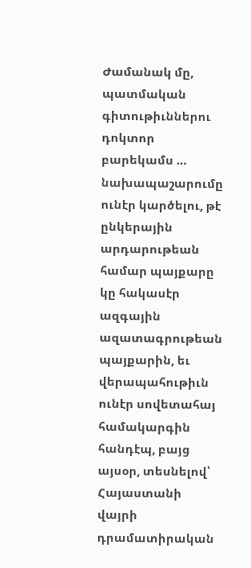Ժամանակ մը, պատմական գիտութիւններու դոկտոր բարեկամս … նախապաշարումը ունէր կարծելու, թէ ընկերային արդարութեան համար պայքարը կը հակասէր ազգային ազատագրութեան պայքարին, եւ վերապահութիւն ունէր սովետահայ համակարգին հանդէպ, բայց այսօր, տեսնելով՝ Հայաստանի վայրի դրամատիրական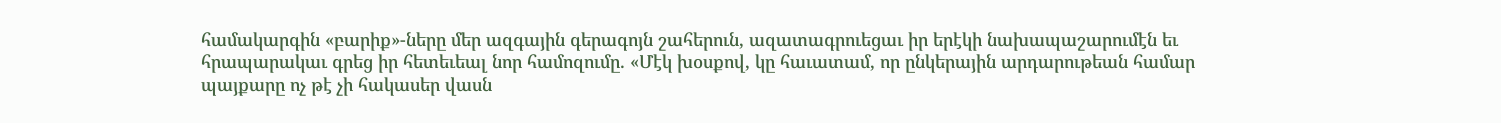համակարգին «բարիք»-ները մեր ազգային գերագոյն շահերուն, ազատագրուեցաւ իր երէկի նախապաշարումէն եւ հրապարակաւ գրեց իր հետեւեալ նոր համոզումը. «Մէկ խօսքով, կը հաւատամ, որ ընկերային արդարութեան համար պայքարը ոչ թէ չի հակասեր վասն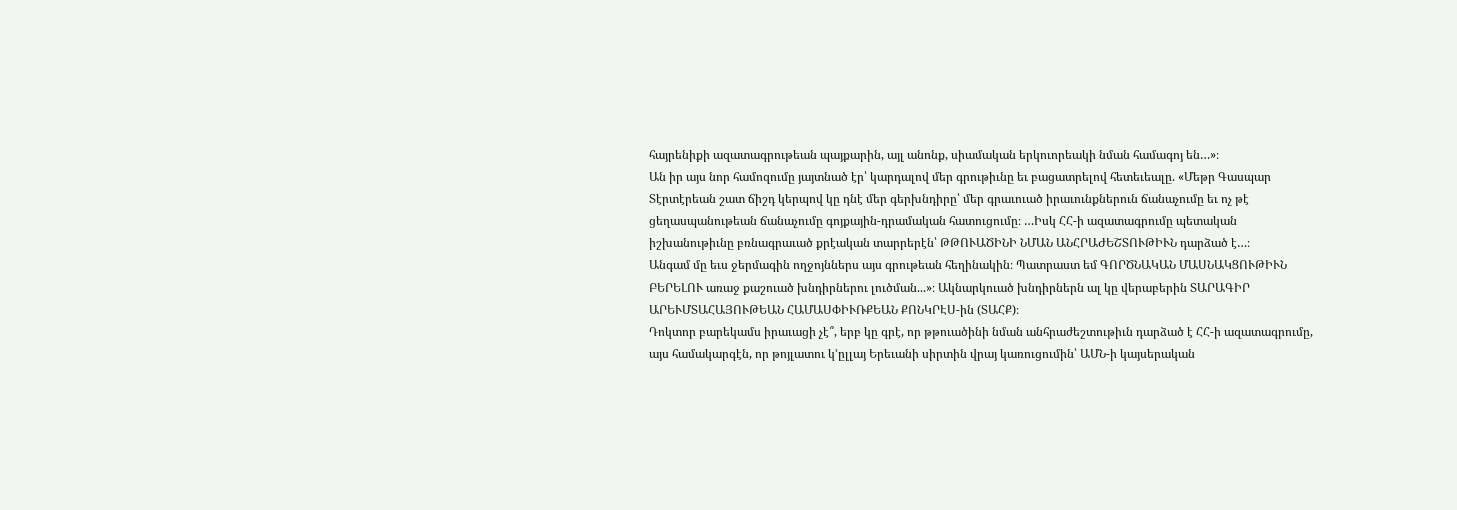հայրենիքի ազատագրութեան պայքարին, այլ անոնք, սիամական երկուորեակի նման համագոյ են…»։
Ան իր այս նոր համոզումը յայտնած էր՝ կարդալով մեր գրութիւնը եւ բացատրելով հետեւեալը. «Մեթր Գասպար Տէրտէրեան շատ ճիշդ կերպով կը դնէ մեր գերխնդիրը՝ մեր գրաւուած իրաւունքներուն ճանաչումը եւ ոչ թէ ցեղասպանութեան ճանաչումը գոյքային-դրամական հատուցումը։ …Իսկ ՀՀ-ի ազատագրումը պետական իշխանութիւնը բռնագրաւած քրէական տարրերէն՝ ԹԹՈՒԱԾԻՆԻ ՆՄԱՆ ԱՆՀՐԱԺԵՇՏՈՒԹԻՒՆ դարձած է…։
Անգամ մը եւս ջերմագին ողջոյններս այս գրութեան հեղինակին։ Պատրաստ եմ ԳՈՐԾՆԱԿԱՆ ՄԱՍՆԱԿՑՈՒԹԻՒՆ ԲԵՐԵԼՈՒ առաջ քաշուած խնդիրներու լուծման...»։ Ակնարկուած խնդիրներն ալ կը վերաբերին ՏԱՐԱԳԻՐ ԱՐԵՒՄՏԱՀԱՅՈՒԹԵԱՆ ՀԱՄԱՍՓԻՒՌՔԵԱՆ ՔՈՆԿՐԷՍ-ին (ՏԱՀՔ)։
Դոկտոր բարեկամս իրաւացի չէ՞, երբ կը գրէ, որ թթուածինի նման անհրաժեշտութիւն դարձած է ՀՀ-ի ազատագրումը, այս համակարգէն, որ թոյլատու կ’ըլլայ Երեւանի սիրտին վրայ կառուցումին՝ ԱՄՆ-ի կայսերական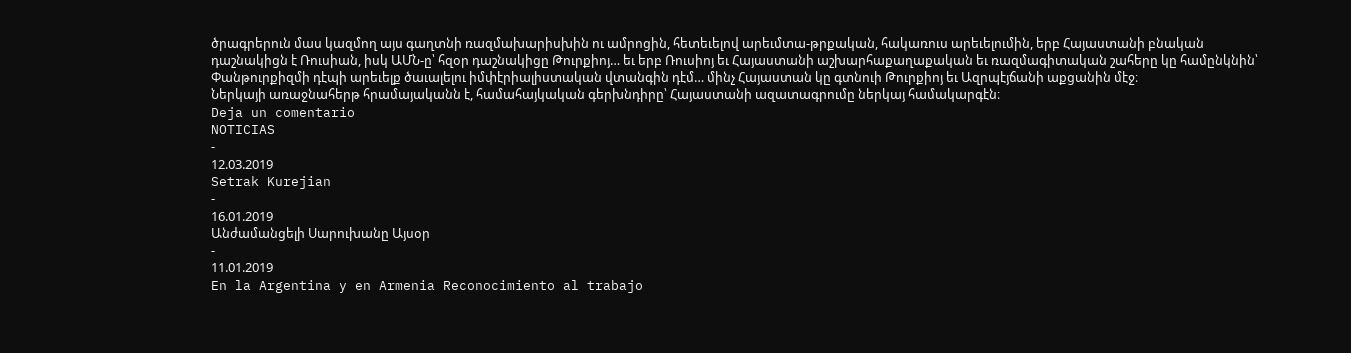ծրագրերուն մաս կազմող այս գաղտնի ռազմախարիսխին ու ամրոցին, հետեւելով արեւմտա-թրքական, հակառուս արեւելումին, երբ Հայաստանի բնական դաշնակիցն է Ռուսիան, իսկ ԱՄՆ-ը՝ հզօր դաշնակիցը Թուրքիոյ… եւ երբ Ռուսիոյ եւ Հայաստանի աշխարհաքաղաքական եւ ռազմագիտական շահերը կը համընկնին՝ Փանթուրքիզմի դէպի արեւելք ծաւալելու իմփէրիալիստական վտանգին դէմ… մինչ Հայաստան կը գտնուի Թուրքիոյ եւ Ազրպէյճանի աքցանին մէջ։
Ներկայի առաջնահերթ հրամայականն է, համահայկական գերխնդիրը՝ Հայաստանի ազատագրումը ներկայ համակարգէն։
Deja un comentario
NOTICIAS
-
12.03.2019
Setrak Kurejian
-
16.01.2019
Անժամանցելի Սարուխանը Այսօր
-
11.01.2019
En la Argentina y en Armenia Reconocimiento al trabajo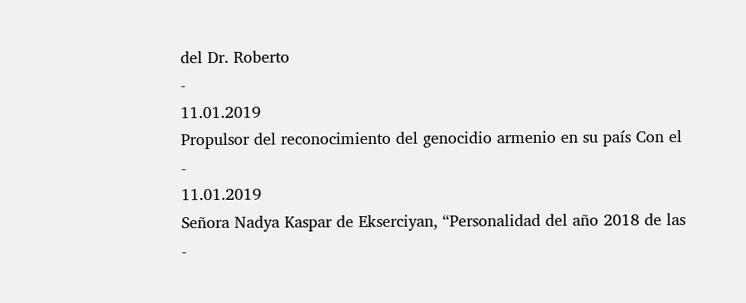del Dr. Roberto
-
11.01.2019
Propulsor del reconocimiento del genocidio armenio en su país Con el
-
11.01.2019
Señora Nadya Kaspar de Ekserciyan, “Personalidad del año 2018 de las
-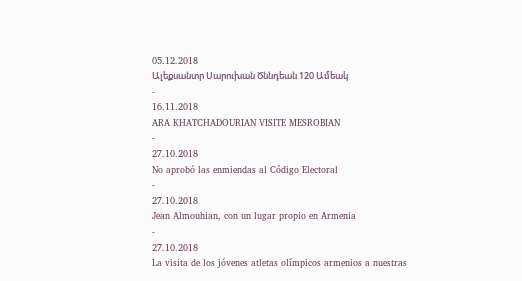05.12.2018
Ալեքսանտր Սարուխան Ծննդեան 120 Ամեակ
-
16.11.2018
ARA KHATCHADOURIAN VISITE MESROBIAN
-
27.10.2018
No aprobó las enmiendas al Código Electoral
-
27.10.2018
Jean Almouhian, con un lugar propio en Armenia
-
27.10.2018
La visita de los jóvenes atletas olímpicos armenios a nuestras